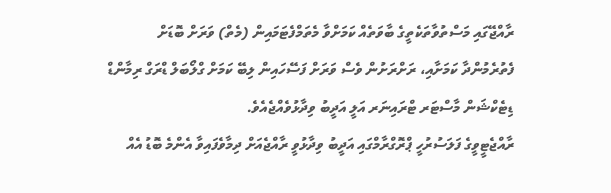ރާއްޖޭގައި މަސްތުވާތަކެތީގެ ބާވަތެއް ކަމަށްވާ މެތަމްފެޓަމައިން (މެތް) ވަރަށް ބޮޑަށް ފެތުރެމުންދާ ކަމަށާއި، ރަށްރަށުން ވެސް ވަރަށް ފަސޭހައިން ލިބޭ ކަމަށް ގްލޯބަލް ޑްރަގް ރިމާންޑް ޑިޓެކްޝަން މާސްޓަރ ޓްރައިނަރ އަލީ އަދީބު ވިދާޅުވެއްޖެއެވެ.
ރާއްޖެޓީވީގެ ފަލަސުރުހީ ޕްރޮގްރާމްގައި އަދީބު ވިދާޅުވީ ރާއްޖެއަށް ދިމާވެފައިވާ އެންމެ ބޮޑު އެއް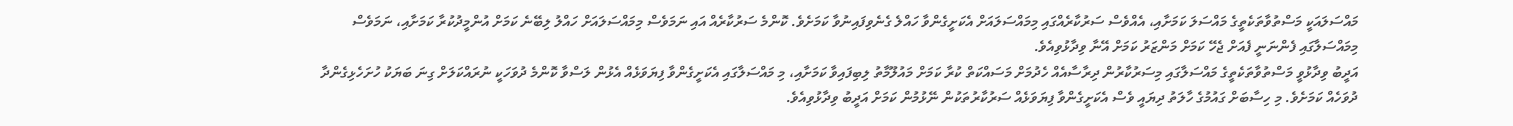މައްސަލައަކީ މަސްތުވާތަކެތީގެ މައްސަލަ ކަމަށާއި، އެއްވެސް ސަރުކާރެއްގައި މިމައްސަލައަށް އެކަށީގެންވާ ހައްލެ ގެނެވިފައިނުވާ ކަމަށެވެ. ކޮންމެ ސަރުކާރެއް އައި ނަމަވެސް މިމައްސަލައަށް ހައްލު ލިބޭނެ ކަމަށް އުންމީދުކުރާ ކަމަށާއި، ނަމަވެސް މިމައްސަލާގައި ފެންނަނީ ފެއަށް ޖެހޭ ކަމަށް މަންޒަރު ކަމަށް އޭނާ ވިދާޅުވިއެވެ.
އަދީބު ވިދާޅުވީ މަސްތުވާތަކެތީގެ މައްސަލާގައި މިސަރުކާރުން ދިރާސާއެއް ހެދުމަށް މަސައްކަތް ކުރާ ކަމަށް މައުލޫމާތު ލިބިފައިވާ ކަމަށާއި، މި މައްސަލާގައި އެކަށީގެންވާ ފިޔަވަޅެއް އެޅުން ލަސްވާ ކޮންމެ ދުވަހަކީ ނުރައްކަލަށް ގިނަ ބަޔަކު ހުށަހެޅިގެންދާ ދުވަހެއް ކަމަށެވެ. މި ހިސާބަށް ގައުމުގެ ހާލަތު ދިޔައީ ވެސް އެކަށީގެންވާ ފިޔަވަޅެއް ސަރުކާރުތަކުން ނޭޅުމުން ކަމަށް އަދީބު ވިދާޅުވިއެވެ.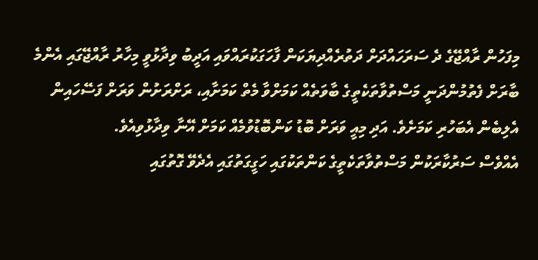މިފަހުން ރާއްޖޭގެ ދެ ސަރަހައްދަށް ދަތުރެއްދިޔަކަން ފާހަގަކުރައްވައި އަދީބު ވިދާޅުވީ މިހާރު ރާއްޖޭގައި އެންމެ ބާރަށް ފެތުމުންދަނީ މަސްތުވާތަކެތީގެ ބާވަތެއް ކަމަށްވާ މެތް ކަމަށާއި، ރަށްރަށުން ވަރަށް ފަސޭހައިން އެލިބެން އެބަހުރި ކަމަށެވެ. އަދި މިއީ ވަރަށް ބޮޑު ކަންބޮޑުވުމެއް ކަމަށް އޭނާ ވިދާޅުވިއެވެ.
އެއްވެސް ސަރުކާރަކުން މަސްތުވާތަކެތީގެ ކަންތަކުގައި ހަގީގަތުގައި އެދެވޭ ގޮތުގައި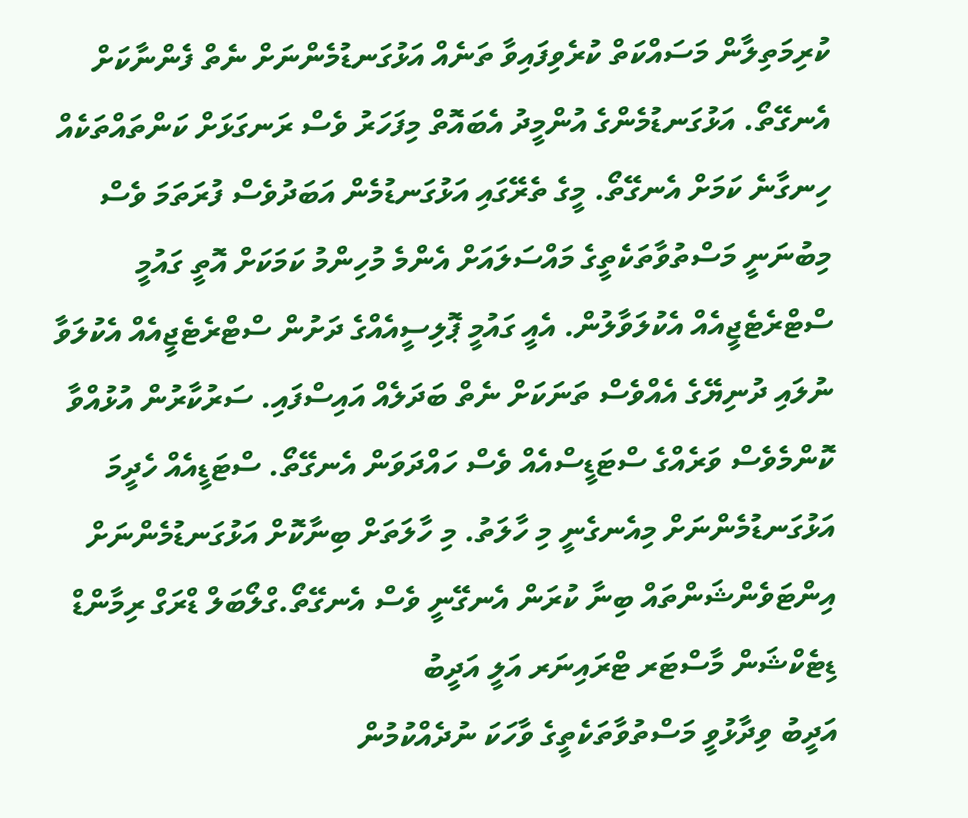ކުރިމަތިލާން މަސައްކަތް ކުރެވިފައިވާ ތަނެއް އަޅުގަނޑުމެންނަށް ނެތް ފެންނާކަށް އެނގޭތޯ. އަޅުގަނޑުމެންގެ އުންމީދު އެބައޮތް މިފަހަރު ވެސް ރަނގަޅަށް ކަންތައްތަކެއް ހިނގާނެ ކަމަށް އެނގޭތޯ. މީގެ ތެރޭގައި އަޅުގަނޑުމެން އަބަދުވެސް ފުރަތަމަ ވެސް މިބުނަނީ މަސްތުވާތަކެތީގެ މައްސަލައަށް އެންމެ މުހިންމު ކަމަކަށް އޮތީ ގައުމީ ސްޓްރެޓެޖީއެއް އެކުލަވާލުން. އެއީ ގައުމީ ޕޮލިސީއެއްގެ ދަށުން ސްޓްރެޓެޖީއެއް އެކުލަވާ ނުލައި ދުނިޔޭގެ އެއްވެސް ތަނަކަށް ނެތް ބަދަލެއް އައިސްފައި. ސަރުކާރުން އުޅުއްވާ ކޮންމެވެސް ވަރެއްގެ ސްޓަޑީސްއެއް ވެސް ހައްދަވަން އެނގޭތޯ. ސްޓަޑީއެއް ހެދީމަ އަޅުގަނޑުމެންނަށް މިއެނގެނީ މި ހާލަތު. މި ހާލަތަށް ބިނާކޮށް އަޅުގަނޑުމެންނަށް އިންޓަވެންޝަންތައް ބިނާ ކުރަން އެނގޭނީ ވެސް އެނގޭތޯ.ގްލޯބަލް ޑްރަގް ރިމާންޑް ޑިޓެކްޝަން މާސްޓަރ ޓްރައިނަރ އަލީ އަދީބު
އަދީބު ވިދާޅުވީ މަސްތުވާތަކެތީގެ ވާހަކަ ނުދެއްކުމުން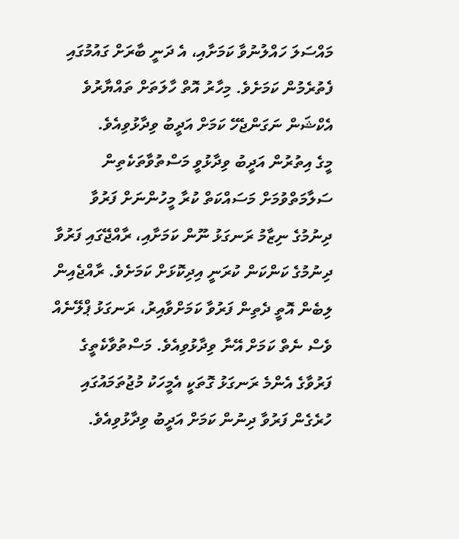މައްސަލަ ހައްލުނުވާ ކަމަށާއި، އެ ދަނީ ބާރަށް ގައުމުގައި ފެތުރެމުން ކަމަށެވެ. މިހާރު އޮތް ހާލަތަށް ތައްޔާރުވެ އެކްޝަން ނަގަންޖެހޭ ކަމަށް އަދީބު ވިދާޅުވިއެވެ.
މީގެ އިތުރުން އަދީބު ވިދާޅުވީ މަސްތުވާތަކެތިން ސަލާމަތްވުމަށް މަސައްކަތް ކުރާ މީހުންނަށް ފަރުވާ ދިނުމުގެ ނިޒާމު ރަނގަޅު ނޫން ކަމަށާއި، ރާއްޖޭގައި ފަރުވާ ދިނުމުގެ ކަންކަން ކުރަނީ އިދިކޮޅަށް ކަމަށެވެ. ރާއްޖެއިން ލިބެން އޮތީ ދެތިން ފަރުވާ ކަމަށްވާއިރު، ރަނގަޅު ޕްލޭނެއް ވެސް ނެތް ކަމަށް އޭނާ ވިދާޅުވިއެވެ. މަސްތުވާކެތީގެ ފަރުވާގެ އެންމެ ރަނގަޅު ގޮތަކީ އެމީހަކު މުޖުތަމައުގައި ހުރެގެން ފަރުވާ ދިނުން ކަމަށް އަދީބު ވިދާޅުވިއެވެ.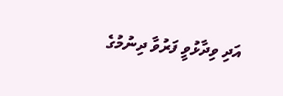އަދި ވިދާޅުވީ ފަރުވާ ދިނުމުގެ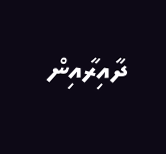ދާއިރާއިން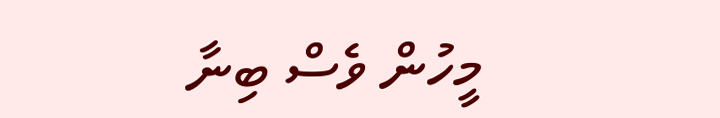މީހުން ވެސް ބިނާ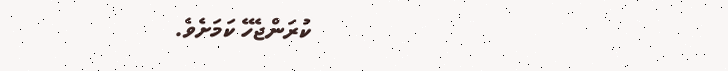ކުރަންޖެހޭ ކަމަށެވެ.